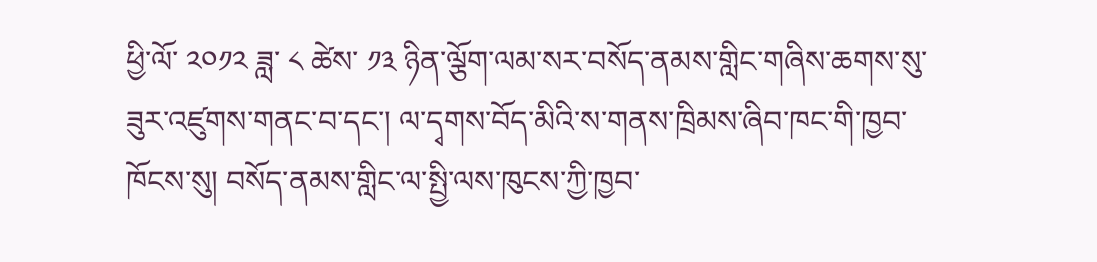ཕྱི་ལོ་ ༢༠༡༢ ཟླ་ ༨ ཚེས་ ༡༣ ཉིན་ལྕོག་ལམ་སར་བསོད་ནམས་གླིང་གཞིས་ཆགས་སུ་ཟུར་འཛུགས་གནང་བ་དང་། ལ་དྭགས་བོད་མིའི་ས་གནས་ཁྲིམས་ཞིབ་ཁང་གི་ཁྱབ་ཁོངས་སུ། བསོད་ནམས་གླིང་ལ་སྤྱི་ལས་ཁུངས་ཀྱི་ཁྱབ་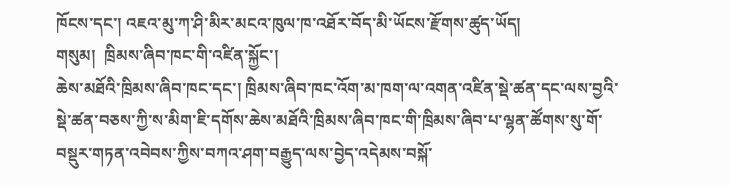ཁོངས་དང་། འཇའ་མུ་ཀ་ཤི་མིར་མངའ་ཁུལ་ཁ་འཐོར་བོད་མི་ཡོངས་རྫོགས་ཚུད་ཡོད།
གསུམ།  ཁྲིམས་ཞིབ་ཁང་གི་འཛིན་སྐྱོང་།
ཆེས་མཐོའི་ཁྲིམས་ཞིབ་ཁང་དང་། ཁྲིམས་ཞིབ་ཁང་འོག་མ་ཁག་ལ་འགན་འཛིན་སྡེ་ཚན་དང་ལས་བྱའི་སྡེ་ཚན་བཅས་ཀྱི་ས་མིག་ཇི་དགོས་ཆེས་མཐོའི་ཁྲིམས་ཞིབ་ཁང་གི་ཁྲིམས་ཞིབ་པ་ལྷན་ཚོགས་སུ་གོ་བསྡུར་གཏན་འབེབས་ཀྱིས་བཀའ་ཤག་བརྒྱུད་ལས་བྱེད་འདེམས་བསྐོ་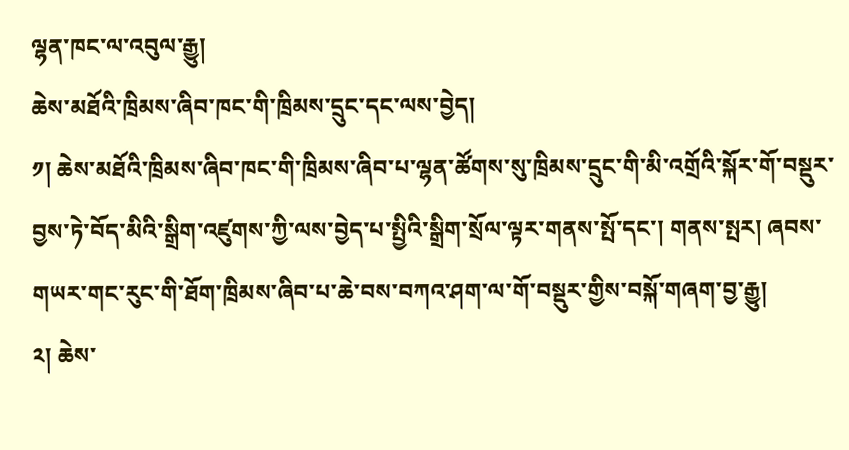ལྷན་ཁང་ལ་འབུལ་རྒྱུ།
ཆེས་མཐོའི་ཁྲིམས་ཞིབ་ཁང་གི་ཁྲིམས་དྲུང་དང་ལས་བྱེད།
༡། ཆེས་མཐོའི་ཁྲིམས་ཞིབ་ཁང་གི་ཁྲིམས་ཞིབ་པ་ལྷན་ཚོགས་སུ་ཁྲིམས་དྲུང་གི་མི་འགྲོའི་སྐོར་གོ་བསྡུར་བྱས་ཏེ་བོད་མིའི་སྒྲིག་འཛུགས་ཀྱི་ལས་བྱེད་པ་སྤྱིའི་སྒྲིག་སྲོལ་ལྟར་གནས་སྤོ་དང་། གནས་སྤར། ཞབས་གཡར་གང་རུང་གི་ཐོག་ཁྲིམས་ཞིབ་པ་ཆེ་བས་བཀའ་ཤག་ལ་གོ་བསྡུར་གྱིས་བསྐོ་གཞག་བྱ་རྒྱུ།
༢། ཆེས་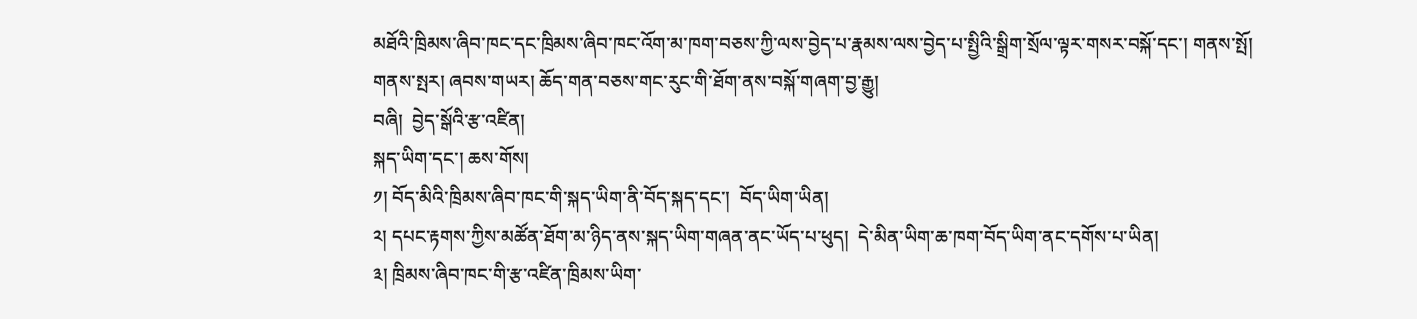མཐོའི་ཁྲིམས་ཞིབ་ཁང་དང་ཁྲིམས་ཞིབ་ཁང་འོག་མ་ཁག་བཅས་ཀྱི་ལས་བྱེད་པ་རྣམས་ལས་བྱེད་པ་སྤྱིའི་སྒྲིག་སྲོལ་ལྟར་གསར་བསྐོ་དང་། གནས་སྤོ། གནས་སྤར། ཞབས་གཡར། ཆོད་གན་བཅས་གང་རུང་གི་ཐོག་ནས་བསྐོ་གཞག་བྱ་རྒྱུ།
བཞི།  བྱེད་སྒོའི་རྩ་འཛིན།
སྐད་ཡིག་དང་། ཆས་གོས།
༡། བོད་མིའི་ཁྲིམས་ཞིབ་ཁང་གི་སྐད་ཡིག་ནི་བོད་སྐད་དང་།  བོད་ཡིག་ཡིན།
༢། དཔང་རྟགས་ཀྱིས་མཚོན་ཐོག་མ་ཉིད་ནས་སྐད་ཡིག་གཞན་ནང་ཡོད་པ་ཕུད།  དེ་མིན་ཡིག་ཆ་ཁག་བོད་ཡིག་ནང་དགོས་པ་ཡིན།
༣། ཁྲིམས་ཞིབ་ཁང་གི་རྩ་འཛིན་ཁྲིམས་ཡིག་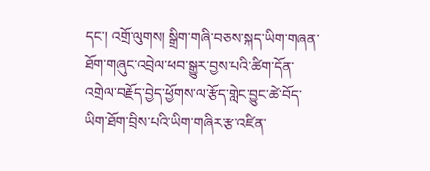དང་། འགྲོ་ལུགས། སྒྲིག་གཞི་བཅས་སྐད་ཡིག་གཞན་ཐོག་གཞུང་འབྲེལ་ཕབ་སྒྱུར་བྱས་པའི་ཚིག་དོན་འགྲེལ་བརྗོད་བྱེད་ཕྱོགས་ལ་རྩོད་གླེང་བྱུང་ཚེ་བོད་ཡིག་ཐོག་བྲིས་པའི་ཡིག་གཞིར་རྩ་འཛིན་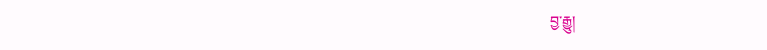བྱ་རྒྱུ།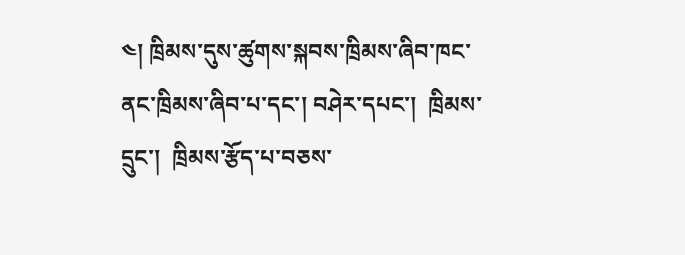༤། ཁྲིམས་དུས་ཚུགས་སྐབས་ཁྲིམས་ཞིབ་ཁང་ནང་ཁྲིམས་ཞིབ་པ་དང་། བཤེར་དཔང་།  ཁྲིམས་དྲུང་།  ཁྲིམས་རྩོད་པ་བཅས་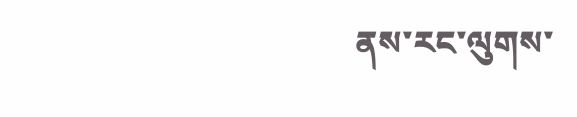ནས་རང་ལུགས་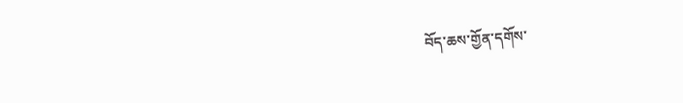བོད་ཆས་གྱོན་དགོས་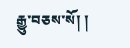རྒྱུ་བཅས་སོ། །